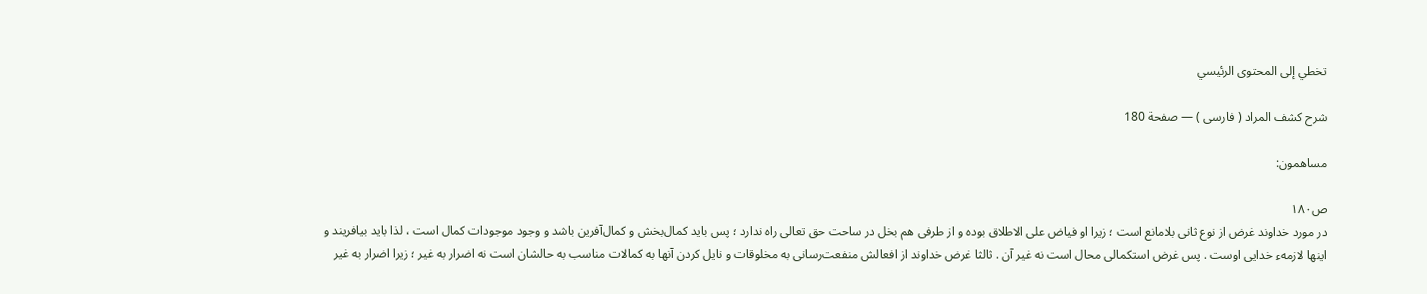تخطي إلى المحتوى الرئيسي

شرح كشف المراد ( فارسى ) — صفحة 180

مساهمون:

ص١٨٠
در مورد خداوند غرض از نوع ثانى بلامانع است ؛ زيرا او فياض على الاطلاق بوده و از طرفى هم بخل در ساحت حق تعالى راه ندارد ؛ پس بايد كمال‌بخش و كمال‌آفرين باشد و وجود موجودات كمال است ، لذا بايد بيافريند و اينها لازمهء خدايى اوست . پس غرض استكمالى محال است نه غير آن . ثالثا غرض خداوند از افعالش منفعت‌رسانى به مخلوقات و نايل كردن آنها به كمالات مناسب به حالشان است نه اضرار به غير ؛ زيرا اضرار به غير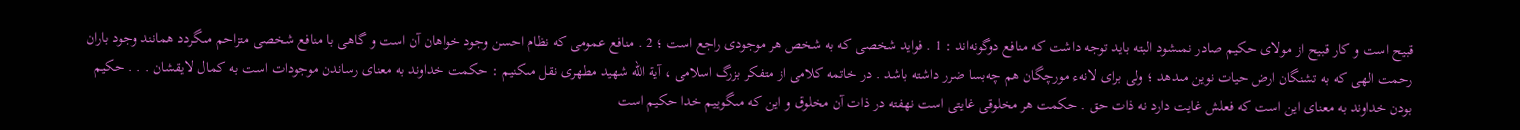قبيح است و كار قبيح از مولاى حكيم صادر نمىشود البته بايد توجه داشت كه منافع دوگونه‌اند : 1 . فوايد شخصى كه به شخص هر موجودى راجع است ؛ 2 . منافع عمومى كه نظام احسن وجود خواهان آن است و گاهى با منافع شخصى متزاحم مىگردد همانند وجود باران رحمت الهى كه به تشنگان ارض حيات نوين مىدهد ؛ ولى براى لانهء مورچگان هم چه‌بسا ضرر داشته باشد . در خاتمه كلامى از متفكر بزرگ اسلامى ، آية اللّه شهيد مطهرى نقل مىكنيم : حكمت خداوند به معناى رساندن موجودات است به كمال لايقشان . . . حكيم بودن خداوند به معناى اين است كه فعلش غايت دارد نه ذات حق . حكمت هر مخلوقى غايتى است نهفته در ذات آن مخلوق و اين كه مىگوييم خدا حكيم است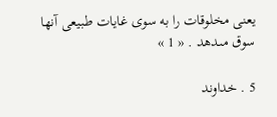يعنى مخلوقات را به سوى غايات طبيعى آنها سوق مىدهد . « 1 »

5 . خداوند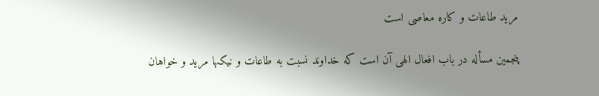مريد طاعات و كاره معاصى است

پنجمين مسأله در باب افعال الهى آن است كه خداوند نسبت به طاعات و نيكىها مريد و خواهان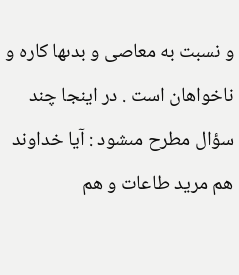و نسبت به معاصى و بدىها كاره و ناخواهان است . در اينجا چند سؤال مطرح مىشود : آيا خداوند هم مريد طاعات و هم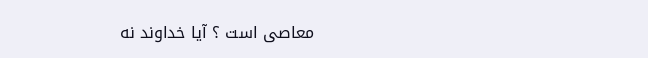معاصى است ؟ آيا خداوند نه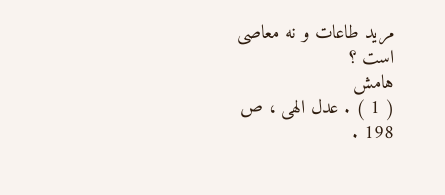مريد طاعات و نه معاصى است ؟
هامش
( 1 ) . عدل الهى ، ص 198 .